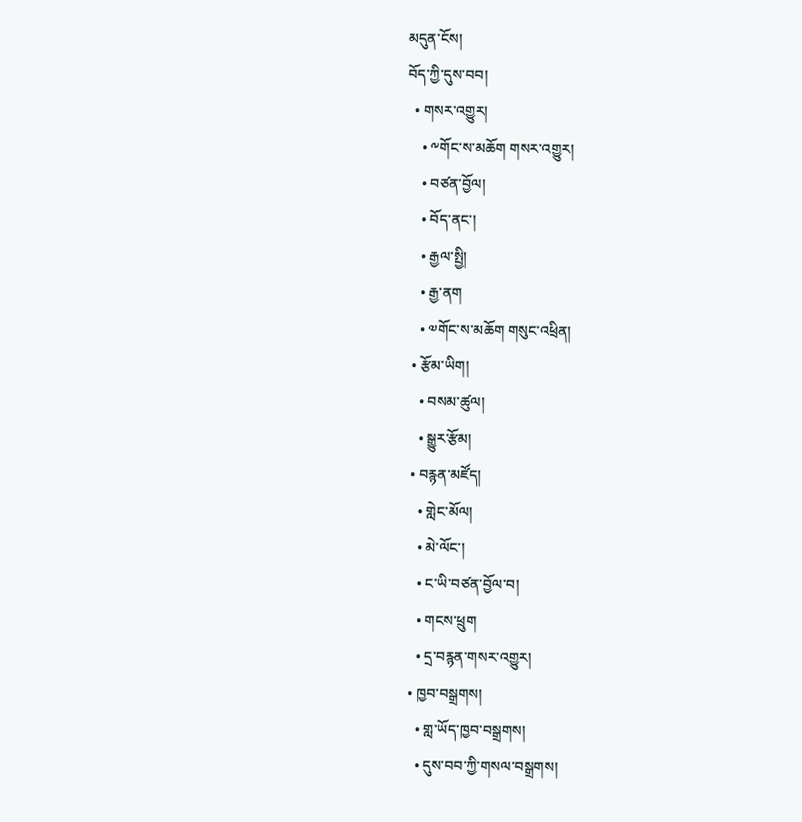མདུན་ངོས།
བོད་ཀྱི་དུས་བབ།
  • གསར་འགྱུར།
    • ༸གོང་ས་མཆོག གསར་འགྱུར།
    • བཙན་བྱོལ།
    • བོད་ནང་།
    • རྒྱལ་སྤྱི།
    • རྒྱ་ནག
    • ༧གོང་ས་མཆོག གསུང་འཕྲིན།
  • རྩོམ་ཡིག།
    • བསམ་ཚུལ།
    • སྒྱུར་རྩོམ།
  • བརྙན་མཛོད།
    • གླེང་མོལ།
    • མེ་ལོང་།
    • ང་ཡི་བཙན་བྱོལ་བ།
    • གངས་ཕྲུག
    • དྲ་བརྙན་གསར་འགྱུར།
  • ཁྱབ་བསྒྲགས།
    • གླ་ཡོད་ཁྱབ་བསྒྲགས།
    • དུས་བབ་ཀྱི་གསལ་བསྒྲགས།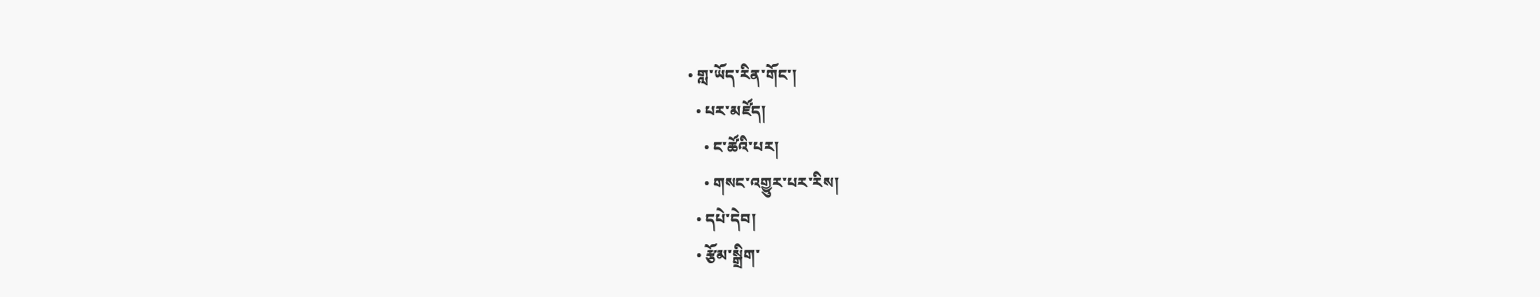• གླ་ཡོད་རིན་གོང་།
  • པར་མཛོད།
    • ང་ཚོའི་པར།
    • གསང་འགྱུར་པར་རིས།
  • དཔེ་དེབ།
  • རྩོམ་སྒྲིག་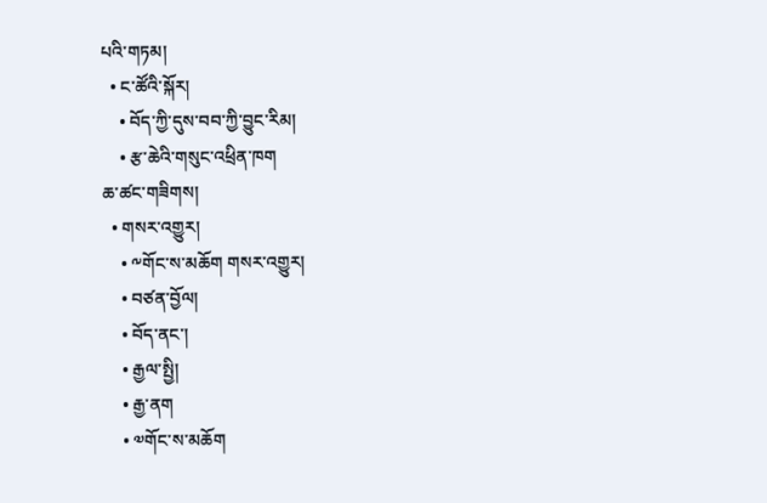པའི་གཏམ།
  • ང་ཚོའི་སྐོར།
    • བོད་ཀྱི་དུས་བབ་ཀྱི་བྱུང་རིམ།
    • རྩ་ཆེའི་གསུང་འཕྲིན་ཁག
ཆ་ཚང་གཟིགས།
  • གསར་འགྱུར།
    • ༸གོང་ས་མཆོག གསར་འགྱུར།
    • བཙན་བྱོལ།
    • བོད་ནང་།
    • རྒྱལ་སྤྱི།
    • རྒྱ་ནག
    • ༧གོང་ས་མཆོག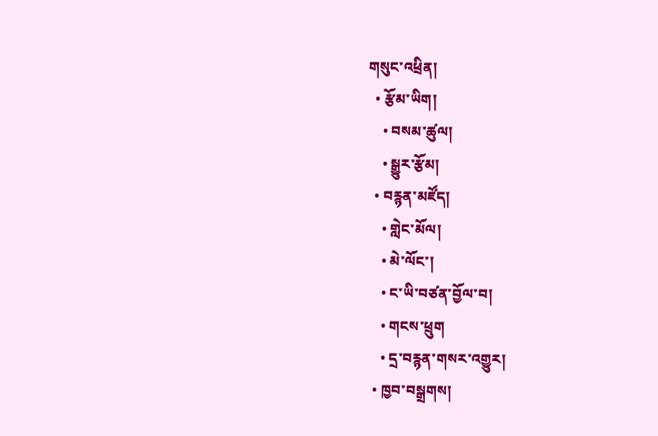གསུང་འཕྲིན།
  • རྩོམ་ཡིག།
    • བསམ་ཚུལ།
    • སྒྱུར་རྩོམ།
  • བརྙན་མཛོད།
    • གླེང་མོལ།
    • མེ་ལོང་།
    • ང་ཡི་བཙན་བྱོལ་བ།
    • གངས་ཕྲུག
    • དྲ་བརྙན་གསར་འགྱུར།
  • ཁྱབ་བསྒྲགས།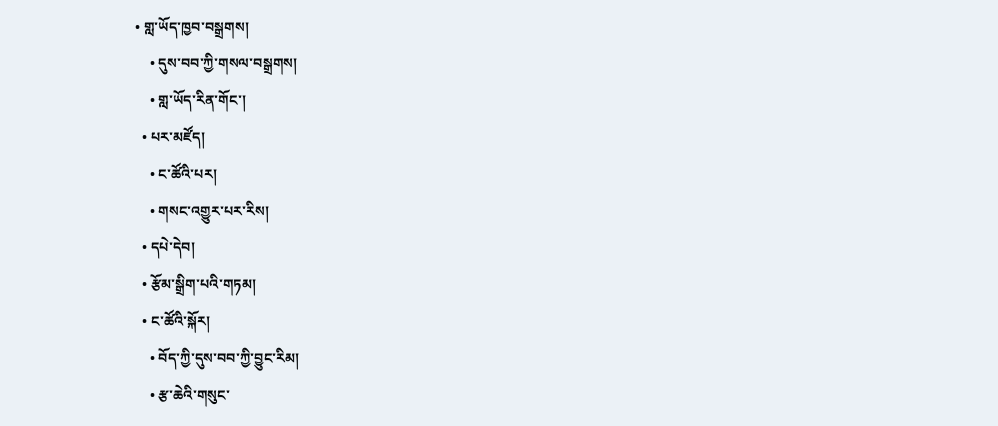• གླ་ཡོད་ཁྱབ་བསྒྲགས།
    • དུས་བབ་ཀྱི་གསལ་བསྒྲགས།
    • གླ་ཡོད་རིན་གོང་།
  • པར་མཛོད།
    • ང་ཚོའི་པར།
    • གསང་འགྱུར་པར་རིས།
  • དཔེ་དེབ།
  • རྩོམ་སྒྲིག་པའི་གཏམ།
  • ང་ཚོའི་སྐོར།
    • བོད་ཀྱི་དུས་བབ་ཀྱི་བྱུང་རིམ།
    • རྩ་ཆེའི་གསུང་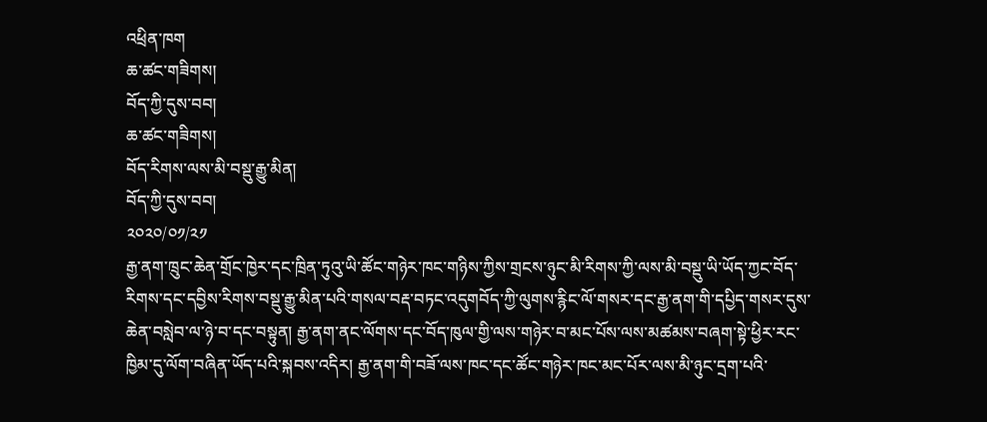འཕྲིན་ཁག
ཆ་ཚང་གཟིགས།
བོད་ཀྱི་དུས་བབ།
ཆ་ཚང་གཟིགས།
བོད་རིགས་ལས་མི་བསྡུ་རྒྱུ་མིན།
བོད་ཀྱི་དུས་བབ།
༢༠༢༠/༠༡/༢༡
རྒྱ་ནག་ཁྲུང་ཆེན་གྲོང་ཁྱེར་དང་ཁྲིན་ཏུའུ་ཡི་ཚོང་གཉེར་ཁང་གཉིས་ཀྱིས་གྲངས་ཉུང་མི་རིགས་ཀྱི་ལས་མི་བསྡུ་ཡི་ཡོད་ཀྱང་བོད་རིགས་དང་དབྱིས་རིགས་བསྡུ་རྒྱུ་མིན་པའི་གསལ་བརྡ་བཏང་འདུགབོད་ཀྱི་ལུགས་རྙིང་ལོ་གསར་དང་རྒྱ་ནག་གི་དཔྱིད་གསར་དུས་ཆེན་བསླེབ་ལ་ཉེ་བ་དང་བསྟུན། རྒྱ་ནག་ནང་ལོགས་དང་བོད་ཁུལ་གྱི་ལས་གཉེར་བ་མང་པོས་ལས་མཚམས་བཞག་སྟེ་ཕྱིར་རང་ཁྱིམ་དུ་ལོག་བཞིན་ཡོད་པའི་སྐབས་འདིར། རྒྱ་ནག་གི་བཟོ་ལས་ཁང་དང་ཚོང་གཉེར་ཁང་མང་པོར་ལས་མི་ཉུང་དྲག་པའི་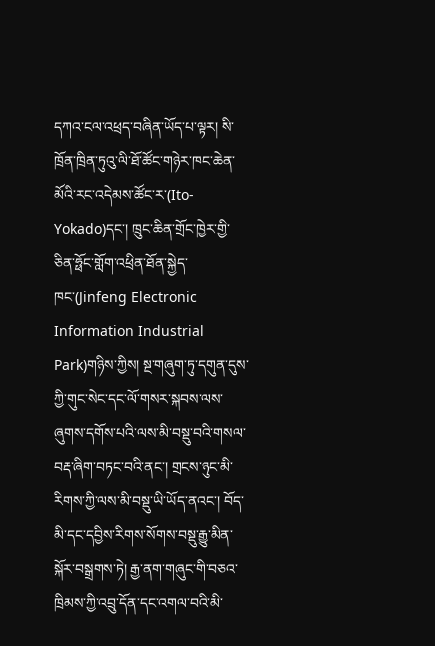དཀའ་ངལ་འཕྲད་བཞིན་ཡོད་པ་ལྟར། སི་ཁྲོན་ཁྲིན་ཏུའུ་ལི་ཐོ་ཚོང་གཉེར་ཁང་ཆེན་མོའི་རང་འདེམས་ཚོང་ར་(Ito-Yokado)དང་། ཁྲུང་ཆིན་གྲོང་ཁྱེར་གྱི་ཅིན་ཧྥོང་གློག་འཕྲིན་ཐོན་སྐྱེད་ཁང་(Jinfeng Electronic Information Industrial Park)གཉིས་ཀྱིས། སྔ་གཞུག་ཏུ་དགུན་དུས་ཀྱི་གུང་སེང་དང་ལོ་གསར་སྐབས་ལས་ཞུགས་དགོས་པའི་ལས་མི་བསྡུ་བའི་གསལ་བརྡ་ཞིག་བཏང་བའི་ནང་། གྲངས་ཉུང་མི་རིགས་ཀྱི་ལས་མི་བསྡུ་ཡི་ཡོད་ནའང་། བོད་མི་དང་དབྱིས་རིགས་སོགས་བསྡུ་རྒྱུ་མིན་སྐོར་བསྒྲགས་ཏེ། རྒྱ་ནག་གཞུང་གི་བཅའ་ཁྲིམས་ཀྱི་འབྲུ་དོན་དང་འགལ་བའི་མི་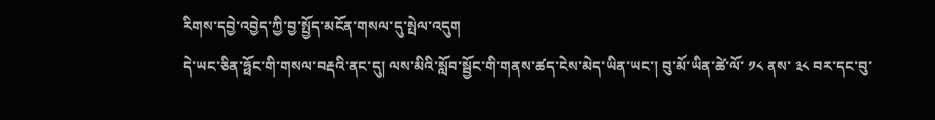རིགས་དབྱེ་འབྱེད་ཀྱི་བྱ་སྤྱོད་མངོན་གསལ་དུ་སྤེལ་འདུག
དེ་ཡང་ཅིན་ཧྥོང་གི་གསལ་བརྡའི་ནང་དུ། ལས་མིའི་སློབ་སྦྱོང་གི་གནས་ཚད་ངེས་མེད་ཡིན་ཡང་། བུ་མོ་ཡིན་ཚེ་ལོ་ ༡༨ ནས་ ༣༨ བར་དང་བུ་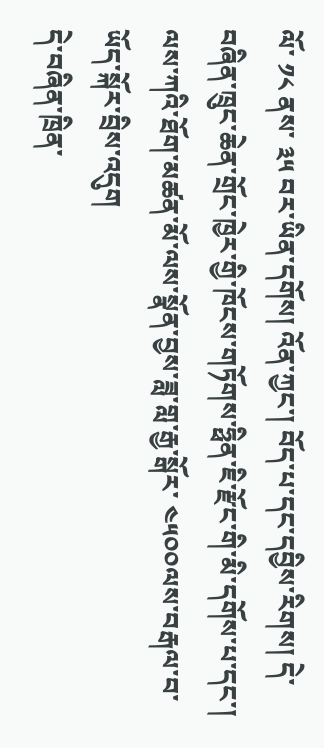ལོ་ ༡༨ ནས་ ༣༥ བར་ཡིན་དགོས། འོན་ཀྱང་། བོད་པ་དང་དབྱིས་རིགས། དེ་བཞིན་ཁྲུང་ཆེན་གྲོང་ཁྱེར་གྱི་ཁོངས་གཏོགས་ཧྥིན་ཇི་རྫོང་གི་མི་དགོས་པ་དང་། ལས་ཀའི་ཐོག་མཚན་མོ་ལས་སྣོན་བྱས་ཟླ་གླ་རྒྱ་སྒོར་ ༤༥༠༠ལས་བརྒལ་བ་ཡོད་སྐོར་བྲིས་འདུག
དེ་བཞིན་ཁྲིན་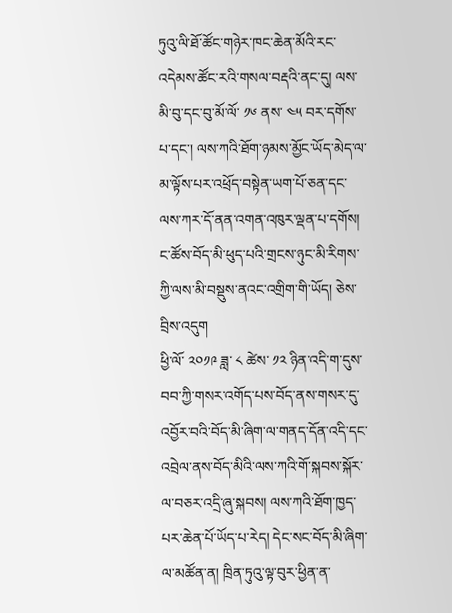ཏུའུ་ལི་ཐོ་ཚོང་གཉེར་ཁང་ཆེན་མོའི་རང་འདེམས་ཚོང་རའི་གསལ་བརྡའི་ནང་དུ། ལས་མི་བུ་དང་བུ་མོ་ལོ་ ༡༦ ནས་ ༤༥ བར་དགོས་པ་དང་། ལས་ཀའི་ཐོག་ཉམས་མྱོང་ཡོད་མེད་ལ་མ་ལྟོས་པར་འཕྲོད་བསྟེན་ཡག་པོ་ཅན་དང་ལས་ཀར་དོ་ནན་འགན་འཁུར་ལྡན་པ་དགོས། ང་ཚོས་བོད་མི་ཕུད་པའི་གྲངས་ཉུང་མི་རིགས་ཀྱི་ལས་མི་བསྡུས་ནའང་འགྲིག་གི་ཡོད། ཅེས་བྲིས་འདུག
ཕྱི་ལོ་ ༢༠༡༩ ཟླ་ ༨ ཚེས་ ༡༢ ཉིན་འདི་ག་དུས་བབ་ཀྱི་གསར་འགོད་པས་བོད་ནས་གསར་དུ་འབྱོར་བའི་བོད་མི་ཞིག་ལ་གནད་དོན་འདི་དང་འབྲེལ་ནས་བོད་མིའི་ལས་ཀའི་གོ་སྐབས་སྐོར་ལ་བཅར་འདྲི་ཞུ་སྐབས། ལས་ཀའི་ཐོག་ཁྱད་པར་ཆེན་པོ་ཡོད་པ་རེད། དེང་སང་བོད་མི་ཞིག་ལ་མཚོན་ན། ཁྲིན་ཏུའུ་ལྟ་བུར་ཕྱིན་ན་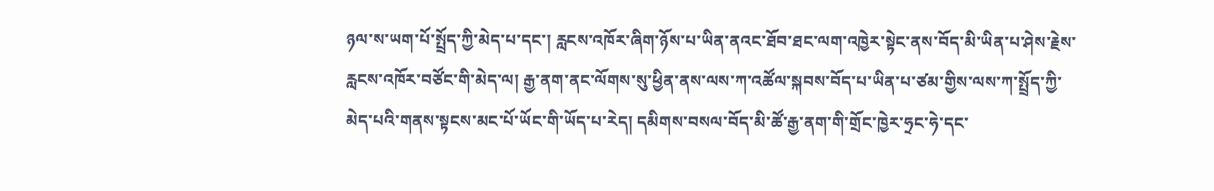ཉལ་ས་ཡག་པོ་སྤྲོད་ཀྱི་མེད་པ་དང་། རླངས་འཁོར་ཞིག་ཉོས་པ་ཡིན་ནའང་ཐོབ་ཐང་ལག་འཁྱེར་སྟེང་ནས་བོད་མི་ཡིན་པ་ཤེས་རྗེས་རླངས་འཁོར་བཙོང་གི་མེད་ལ། རྒྱ་ནག་ནང་ལོགས་སུ་ཕྱིན་ནས་ལས་ཀ་འཚོལ་སྐབས་བོད་པ་ཡིན་པ་ཙམ་གྱིས་ལས་ཀ་སྤྲོད་ཀྱི་མེད་པའི་གནས་སྟངས་མང་པོ་ཡོང་གི་ཡོད་པ་རེད། དམིགས་བསལ་བོད་མི་ཚོ་རྒྱ་ནག་གི་གྲོང་ཁྱེར་ཧྲང་ཧེ་དང་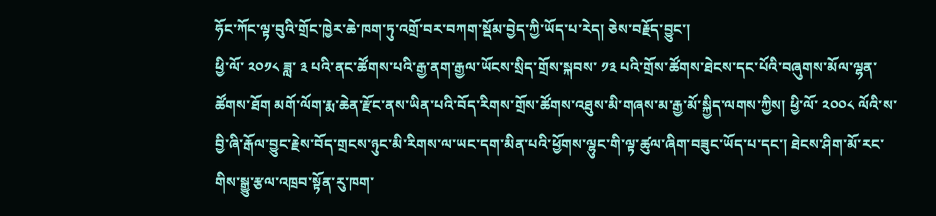ཧོང་ཀོང་ལྟ་བུའི་གྲོང་ཁྱེར་ཆེ་ཁག་ཏུ་འགྲོ་བར་བཀག་སྡོམ་བྱེད་ཀྱི་ཡོད་པ་རེད། ཅེས་བརྗོད་བྱུང་།
ཕྱི་ལོ་ ༢༠༡༨ ཟླ་ ༣ པའི་ནང་ཚོགས་པའི་རྒྱ་ནག་རྒྱལ་ཡོངས་སྲིད་གྲོས་སྐབས་ ༡༣ པའི་གྲོས་ཚོགས་ཐེངས་དང་པོའི་བཞུགས་མོལ་ལྷན་ཚོགས་ཐོག མགོ་ལོག་རྨ་ཆེན་རྫོང་ནས་ཡིན་པའི་བོད་རིགས་གྲོས་ཚོགས་འཐུས་མི་གཞས་མ་རྒྱ་མོ་སྐྱིད་ལགས་ཀྱིས། ཕྱི་ལོ་ ༢༠༠༨ ལོའི་ས་བྱི་ཞི་རྒོལ་བྱུང་རྗེས་བོད་གྲངས་ཉུང་མི་རིགས་ལ་ཡང་དག་མིན་པའི་ཕྱོགས་ལྷུང་གི་ལྟ་ཚུལ་ཞིག་བཟུང་ཡོད་པ་དང་། ཐེངས་ཤིག་མོ་རང་གིས་སྒྱུ་རྩལ་འཁྲབ་སྟོན་རུ་ཁག་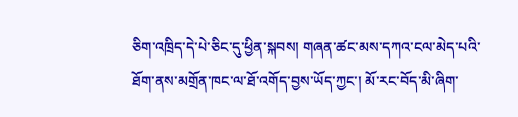ཅིག་འཁྲིད་དེ་པེ་ཅིང་དུ་ཕྱིན་སྐབས། གཞན་ཚང་མས་དཀའ་ངལ་མེད་པའི་ཐོག་ནས་མགྲོན་ཁང་ལ་ཐོ་འགོད་བྱས་ཡོད་ཀྱང་། མོ་རང་བོད་མི་ཞིག་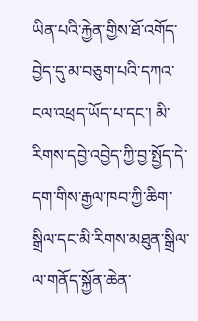ཡིན་པའི་རྐྱེན་གྱིས་ཐོ་འགོད་བྱེད་དུ་མ་བཅུག་པའི་དཀའ་ངལ་འཕྲད་ཡོད་པ་དང་། མི་རིགས་དབྱེ་འབྱེད་ཀྱི་བྱ་སྤྱོད་དེ་དག་གིས་རྒྱལ་ཁབ་ཀྱི་ཆིག་སྒྲིལ་དང་མི་རིགས་མཐུན་སྒྲིལ་ལ་གནོད་སྐྱོན་ཆེན་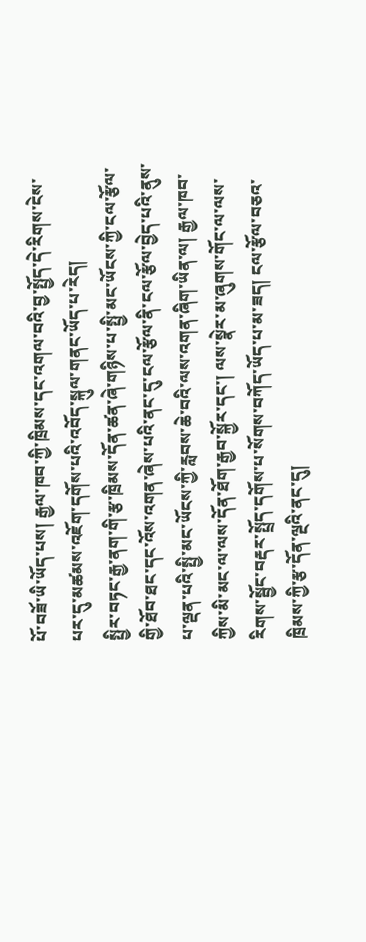པོ་བཟོ་ཡི་ཡོད་པས། རྒྱལ་ཁབ་ཀྱི་ཁྲིམས་དང་འགལ་བའི་བྱ་སྤྱོད་དེ་རིགས་ངེས་པར་དུ་མཚམས་འཇོག་དགོས་པའི་འབོད་སྐུལ་གནང་ཡོད་པ་རེད།
སྤྱིར་བཏང་རྒྱ་ནག་གི་རྩ་ཁྲིམས་དོན་ཚན་ཞེ་གཉིས་པ་སྤྱི་མང་ཡོངས་ཀྱི་ངལ་རྩོལ་གྱི་ཐོབ་ཐང་དང་འོས་འགན་ཞེས་པའི་ནང་དུ་ངལ་རྩོལ་ནི་ངལ་རྩོལ་བྱེད་པའི་ནུས་པ་ལྡན་པའི་སྤྱི་མང་ཡོངས་ཀྱི་རླབས་ཆེ་བའི་ལས་འགན་ཞིག་ཡིན་ལ། རྒྱལ་ཁབ་ཀྱིས་མི་མང་ལ་ལས་དོན་ཐོག་རྒྱབ་སྐྱོར་དང་། ལས་སྣེར་མ་ཞུགས་གོང་ལ་ལས་རིགས་སྦྱོང་བརྡར་སྤྲོད་དགོས་པ་སོགས་བཀོད་ཡོད་པ་མ་ཟད། ངལ་རྩོལ་བཅའ་ཁྲིམས་ཀྱི་རྩ་དོན་ལྔའི་ནང་དུ།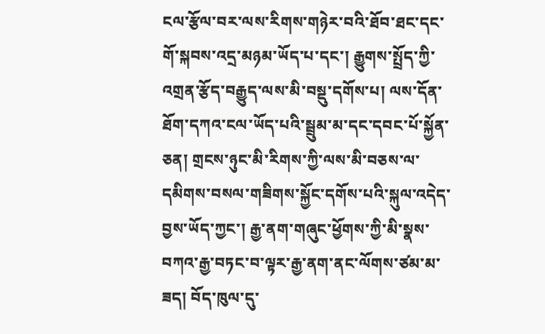ངལ་རྩོལ་བར་ལས་རིགས་གཉེར་བའི་ཐོབ་ཐང་དང་གོ་སྐབས་འདྲ་མཉམ་ཡོད་པ་དང་། རྒྱུགས་སྤྲོད་ཀྱི་འགྲན་རྩོད་བརྒྱུད་ལས་མི་བསྡུ་དགོས་པ། ལས་དོན་ཐོག་དཀའ་ངལ་ཡོད་པའི་སྦྲུམ་མ་དང་དབང་པོ་སྐྱོན་ཅན། གྲངས་ཉུང་མི་རིགས་ཀྱི་ལས་མི་བཅས་ལ་དམིགས་བསལ་གཟིགས་སྐྱོང་དགོས་པའི་སྐུལ་འདེད་བྱས་ཡོད་ཀྱང་། རྒྱ་ནག་གཞུང་ཕྱོགས་ཀྱི་མི་སྣས་བཀའ་རྒྱ་བཏང་བ་ལྟར་རྒྱ་ནག་ནང་ལོགས་ཙམ་མ་ཟད། བོད་ཁུལ་དུ་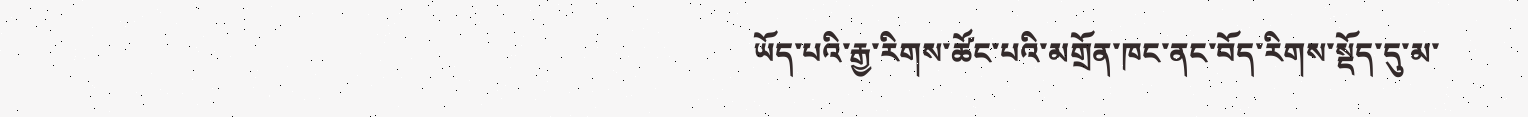ཡོད་པའི་རྒྱ་རིགས་ཚོང་པའི་མགྲོན་ཁང་ནང་བོད་རིགས་སྡོད་དུ་མ་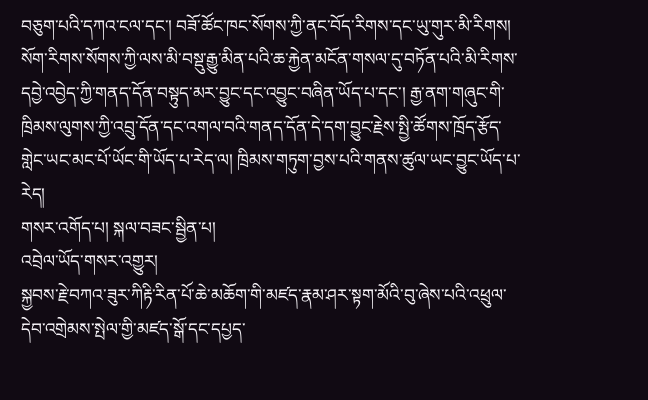བཅུག་པའི་དཀའ་ངལ་དང་། བཟོ་ཚོང་ཁང་སོགས་ཀྱི་ནང་བོད་རིགས་དང་ཡུ་གུར་མི་རིགས། སོག་རིགས་སོགས་ཀྱི་ལས་མི་བསྡུ་རྒྱུ་མིན་པའི་ཆ་རྐྱེན་མངོན་གསལ་དུ་བཏོན་པའི་མི་རིགས་དབྱེ་འབྱེད་ཀྱི་གནད་དོན་བསྟུད་མར་བྱུང་དང་འབྱུང་བཞིན་ཡོད་པ་དང་། རྒྱ་ནག་གཞུང་གི་ཁྲིམས་ལུགས་ཀྱི་འབྲུ་དོན་དང་འགལ་བའི་གནད་དོན་དེ་དག་བྱུང་རྗེས་སྤྱི་ཚོགས་ཁྲོད་རྩོད་གླེང་ཡང་མང་པོ་ཡོང་གི་ཡོད་པ་རེད་ལ། ཁྲིམས་གཏུག་བྱས་པའི་གནས་ཚུལ་ཡང་བྱུང་ཡོད་པ་རེད།
གསར་འགོད་པ། སྐལ་བཟང་སྦྱིན་པ།
འབྲེལ་ཡོད་གསར་འགྱུར།
སྐྱབས་རྗེ་བཀའ་ཟུར་ཀིརྟི་རིན་པོ་ཆེ་མཆོག་གི་མཛད་རྣམ་ཤར་སྟག་མོའི་བུ་ཞེས་པའི་འཕྲུལ་དེབ་འགྲེམས་སྤེལ་གྱི་མཛད་སྒོ་དང་དཔྱད་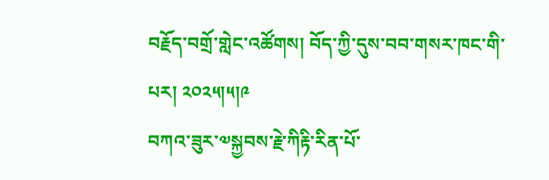བརྗོད་བགྲོ་གླེང་འཚོགས། བོད་ཀྱི་དུས་བབ་གསར་ཁང་གི་པར། ༢༠༢༥།༥།༩
བཀའ་ཟུར་༧སྐྱབས་རྗེ་ཀིརྟི་རིན་པོ་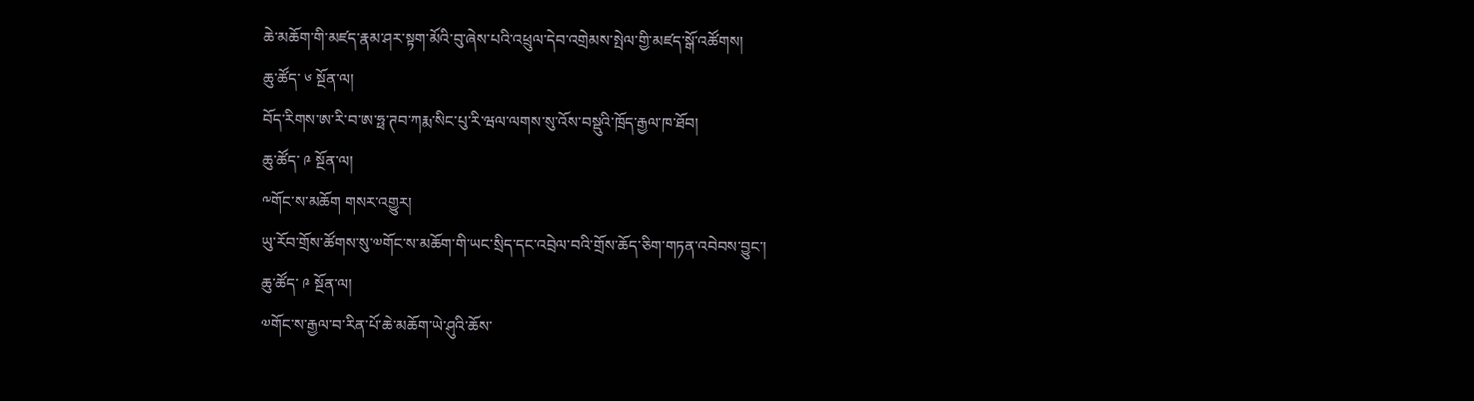ཆེ་མཆོག་གི་མཛད་རྣམ་ཤར་སྟག་མོའི་བུ་ཞེས་པའི་འཕྲུལ་དེབ་འགྲེམས་སྤེལ་གྱི་མཛད་སྒོ་འཚོགས།
ཆུ་ཚོད་ ༦ སྔོན་ལ།
བོད་རིགས་ཨ་རི་བ་ཨ་ཧྥ་ཊབ་ཀརྨ་སིང་པུ་རི་ཝལ་ལགས་སུ་འོས་བསྡུའི་ཁྲོད་རྒྱལ་ཁ་ཐོབ།
ཆུ་ཚོད་ ༩ སྔོན་ལ།
༸གོང་ས་མཆོག གསར་འགྱུར།
ཡུ་རོབ་གྲོས་ཚོགས་སུ་༧གོང་ས་མཆོག་གི་ཡང་སྲིད་དང་འབྲེལ་བའི་གྲོས་ཆོད་ཅིག་གཏན་འབེབས་བྱུང་།
ཆུ་ཚོད་ ༩ སྔོན་ལ།
༧གོང་ས་རྒྱལ་བ་རིན་པོ་ཆེ་མཆོག་ཡེ་ཤུའི་ཆོས་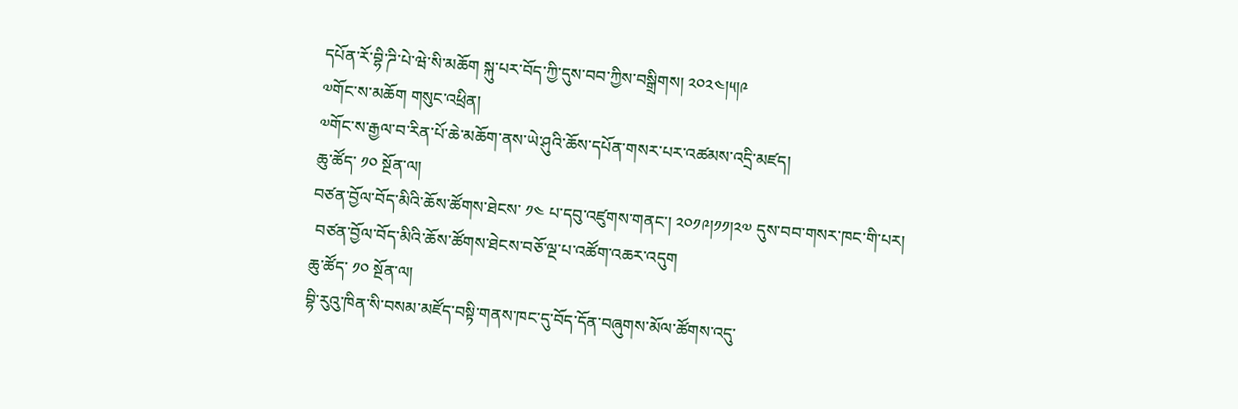དཔོན་རོ་བྷི་ཌི་པེ་ཝེ་སི་མཆོག སྐུ་པར་བོད་ཀྱི་དུས་བབ་ཀྱིས་བསྒྲིགས། ༢༠༢༤།༥།༩
༧གོང་ས་མཆོག གསུང་འཕྲིན།
༧གོང་ས་རྒྱལ་བ་རིན་པོ་ཆེ་མཆོག་ནས་ཡེ་ཤུའི་ཆོས་དཔོན་གསར་པར་འཚམས་འདྲི་མཛད།
ཆུ་ཚོད་ ༡༠ སྔོན་ལ།
བཙན་བྱོལ་བོད་མིའི་ཆོས་ཚོགས་ཐེངས་ ༡༤ པ་དབུ་འཛུགས་གནང་། ༢༠༡༩།༡༡།༢༧ དུས་བབ་གསར་ཁང་གི་པར།
 བཙན་བྱོལ་བོད་མིའི་ཆོས་ཚོགས་ཐེངས་བཅོ་ལྔ་པ་འཚོག་འཆར་འདུག
ཆུ་ཚོད་ ༡༠ སྔོན་ལ།
བྷི་རུའུ་ཁིན་སི་བསམ་མཛོད་བསྟི་གནས་ཁང་དུ་བོད་དོན་བཞུགས་མོལ་ཚོགས་འདུ་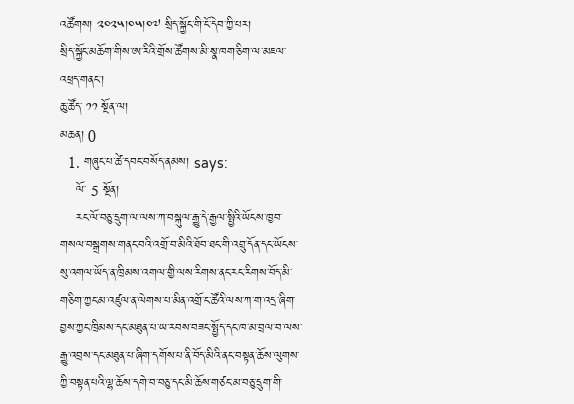འཚོགས། ༢༠༢༥།༠༥།༠༧ སྲིད་སྐྱོང་གི་ངོ་དེབ་ཀྱི་པར།
སྲིད་སྐྱོང་མཆོག་གིས་ཨ་རིའི་གྲོས་ཚོགས་མི་སྣ་ཁག་ཅིག་ལ་མཇལ་འཕྲད་གནང་།
ཆུ་ཚོད་ ༡༡ སྔོན་ལ།
མཆན། 0
  1. གཞུང་པ་ཚེ་དབང་བསོད་ནམས། says:
    ལོ་ 5 སྔོན།
    རང་ལོ་བཅུ་དྲུག་ལ་ལས་ཀ་བསྐུལ་རྒྱུ་དེ་རྒྱལ་སྤྱིའི་ཡོངས་ཁྱབ་གསལ་བསྒྲགས་གནང་བའི་འགྲོ་བ་མིའི་ཐོབ་ཐང་གི་འབྲུ་དོན་དང་ཡོངས་སུ་འགལ་ཡོད་ན་ཁྲིམས་འགལ་གྱི་ལས་རིགས་ནང་རང་རིགས་བོད་མི་གཅིག་ཀྱང་མ་འཛུལ་ན་ལེགས་པ་མིན་འགྲོ་ང་ཚོའི་ལས་ཀ་ག་འདྲ་ཞིག་བྱས་ཀྱང་ཁྲིམས་དང་མཐུན་པ་ཡ་རབས་བཟང་སྤྱོད་དང་ཁ་མ་བྲལ་བ་ལས་རྒྱུ་འབྲས་དང་མཐུན་པ་ཞིག་དགོས་པ་ནི་བོད་མིའི་ནང་བསྟན་ཆོས་ལུགས་ཀྱི་བསྟན་པའི་ལྷ་ཆོས་དགེ་བ་བཅུ་དང་མི་ཆོས་གཙང་མ་བཅུ་དྲུག་གི་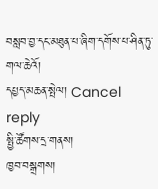བསླབ་བྱ་དང་མཐུན་པ་ཞིག་དགོས་པ་ཤིན་ཏུ་གལ་ཆེའོ།
དཔྱད་མཆན་སྤེལ། Cancel reply
སྤྱི་ཚོགས་དྲ་གནས།
ཁྱབ་བསྒྲགས།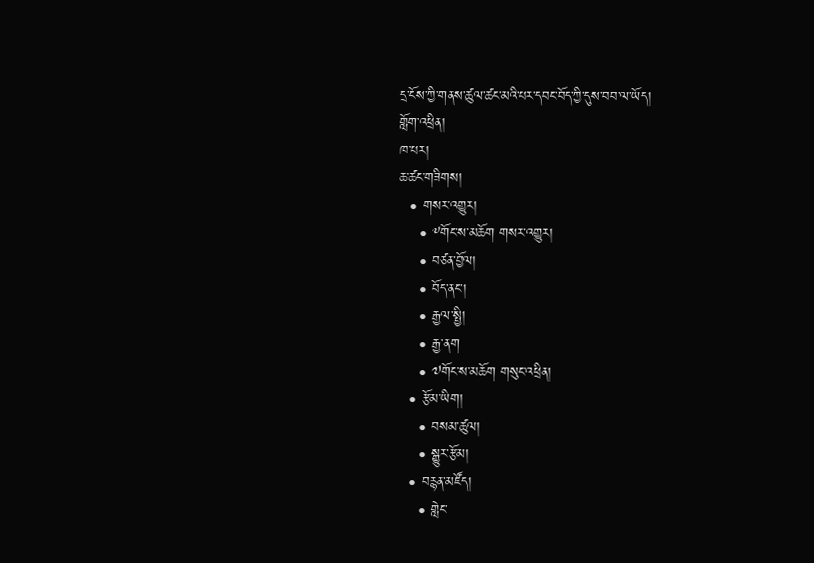དྲ་ངོས་ཀྱི་གནས་ཚུལ་ཚང་མའི་པར་དབང་བོད་ཀྱི་དུས་བབ་ལ་ཡོད།
གློག་འཕྲིན།
ཁ་པར།
ཆ་ཚང་གཟིགས།
  • གསར་འགྱུར།
    • ༸གོང་ས་མཆོག གསར་འགྱུར།
    • བཙན་བྱོལ།
    • བོད་ནང་།
    • རྒྱལ་སྤྱི།
    • རྒྱ་ནག
    • ༧གོང་ས་མཆོག གསུང་འཕྲིན།
  • རྩོམ་ཡིག།
    • བསམ་ཚུལ།
    • སྒྱུར་རྩོམ།
  • བརྙན་མཛོད།
    • གླེང་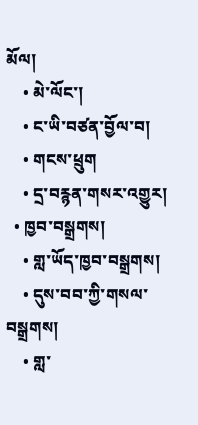མོལ།
    • མེ་ལོང་།
    • ང་ཡི་བཙན་བྱོལ་བ།
    • གངས་ཕྲུག
    • དྲ་བརྙན་གསར་འགྱུར།
  • ཁྱབ་བསྒྲགས།
    • གླ་ཡོད་ཁྱབ་བསྒྲགས།
    • དུས་བབ་ཀྱི་གསལ་བསྒྲགས།
    • གླ་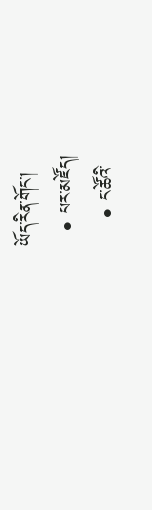ཡོད་རིན་གོང་།
  • པར་མཛོད།
    • ང་ཚོའི་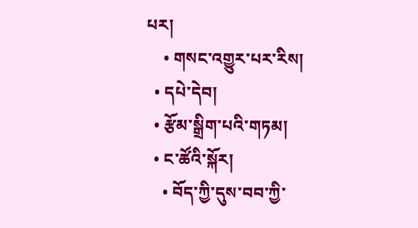པར།
    • གསང་འགྱུར་པར་རིས།
  • དཔེ་དེབ།
  • རྩོམ་སྒྲིག་པའི་གཏམ།
  • ང་ཚོའི་སྐོར།
    • བོད་ཀྱི་དུས་བབ་ཀྱི་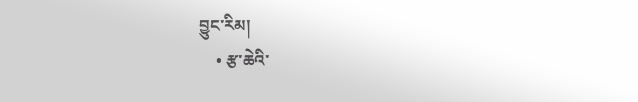བྱུང་རིམ།
    • རྩ་ཆེའི་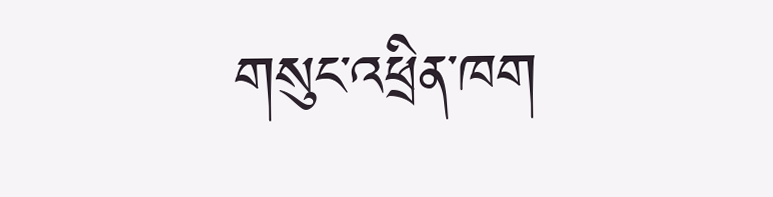གསུང་འཕྲིན་ཁག